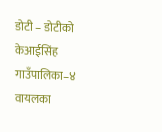डोटी – डोटीको केआईसिंह गाउँपालिका–४ वायलका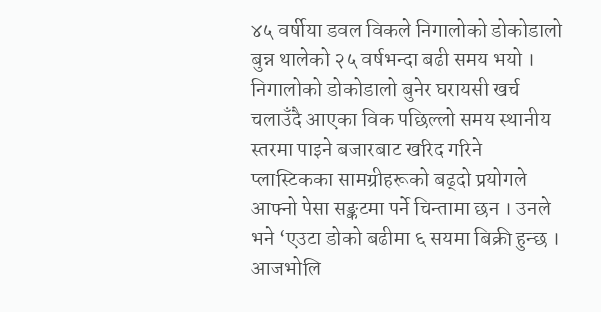४५ वर्षीया डवल विकले निगालोको डोकोडालो बुन्न थालेको २५ वर्षभन्दा बढी समय भयो । निगालोको डोकोडालो बुनेर घरायसी खर्च चलाउँदै आएका विक पछिल्लो समय स्थानीय स्तरमा पाइने बजारबाट खरिद गरिने प्लास्टिकका सामग्रीहरूको बढ्दो प्रयोगले आफ्नो पेसा सङ्कटमा पर्ने चिन्तामा छन । उनले भने ‘एउटा डोको बढीमा ६ सयमा बिक्री हुन्छ । आजभोलि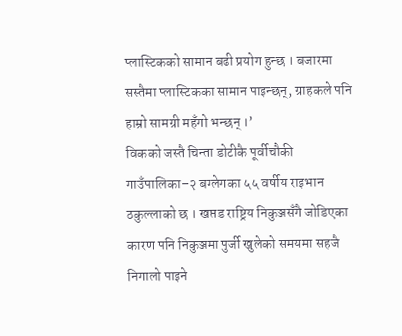प्लास्टिकको सामान बढी प्रयोग हुन्छ । बजारमा सस्तैमा प्लास्टिकका सामान पाइन्छन्, ग्राहकले पनि हाम्रो सामग्री महँगो भन्छन् ।’
विकको जस्तै चिन्ता डोटीकै पूर्वीचौकी गाउँपालिका–२ बग्लेगका ५५ वर्षीय राइभान ठकुल्लाको छ । खप्तड राष्ट्रिय निकुञ्जसँगै जोडिएका कारण पनि निकुञ्जमा पुर्जी खुलेको समयमा सहजै निगालो पाइने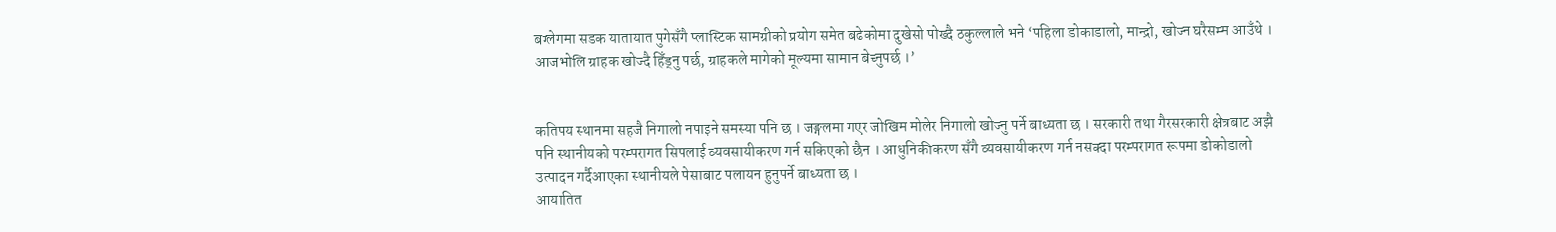बग्लेगमा सडक यातायात पुगेसँगै प्लास्टिक सामग्रीको प्रयोग समेत बढेकोमा दुखेसो पोख्दै ठकुल्लाले भने ‘पहिला डोकाडालो, मान्द्रो, खोज्न घरैसम्म आउँथे । आजभोलि ग्राहक खोज्दै हिँड्नु पर्छ, ग्राहकले मागेको मूल्यमा सामान बेच्नुपर्छ ।’


कतिपय स्थानमा सहजै निगालो नपाइने समस्या पनि छ । जङ्गलमा गएर जोखिम मोलेर निगालो खोज्नु पर्ने बाध्यता छ । सरकारी तथा गैरसरकारी क्षेत्रबाट अझै पनि स्थानीयको परम्परागत सिपलाई व्यवसायीकरण गर्न सकिएको छैन । आधुनिकीकरण सँगै व्यवसायीकरण गर्न नसक्दा परम्परागत रूपमा डोकोडालो उत्पादन गर्दैआएका स्थानीयले पेसाबाट पलायन हुनुपर्ने बाध्यता छ ।
आयातित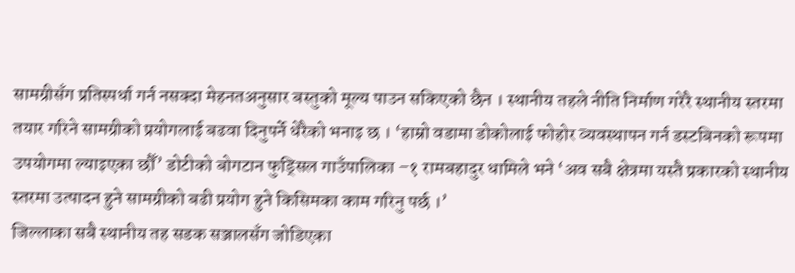सामग्रीसँग प्रतिस्पर्धा गर्न नसक्दा मेहनतअनुसार बस्तुको मूल्य पाउन सकिएको छैन । स्थानीय तहले नीति निर्माण गरेरै स्थानीय स्तरमा तयार गरिने सामग्रीको प्रयोगलाई बढवा दिनुपर्ने धेरैको भनाइ छ । ‘हाम्रो वडामा डोकोलाई फोहोर व्यवस्थापन गर्न डस्टबिनको रूपमा उपयोगमा ल्याइएका छौँ’ डोटीको बोगटान फुड्सिल गाउँपालिका –१ रामबहादुर धामिले भने ‘अव सबै क्षेत्रमा यस्तै प्रकारको स्थानीय स्तरमा उत्पादन हुने सामग्रीको बढी प्रयोग हुने किसिमका काम गरिनु पर्छ ।’
जिल्लाका सबै स्थानीय तह सडक सञ्जालसँग जोडिएका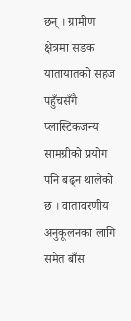छन् । ग्रामीण क्षेत्रमा सडक यातायातको सहज पहुँचसँगै प्लास्टिकजन्य सामग्रीको प्रयोग पनि बढ्न थालेको छ । वातावरणीय अनुकूलनका लागि समेत बाँस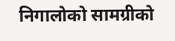निगालोको सामग्रीको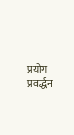प्रयोग प्रवर्द्धन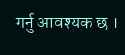गर्नु आवश्यक छ ।